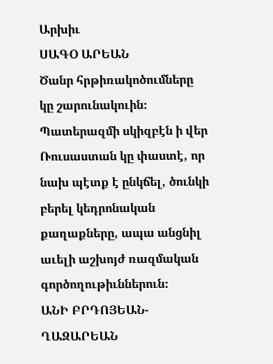Արխիւ
ՍԱԳՕ ԱՐԵԱՆ
Ծանր հրթիռակոծումները կը շարունակուին։ Պատերազմի սկիզբէն ի վեր Ռուսաստան կը փաստէ, որ նախ պէտք է ընկճել, ծունկի բերել կեդրոնական քաղաքները, ապա անցնիլ աւելի աշխոյժ ռազմական գործողութիւններուն։
ԱՆԻ ԲՐԴՈՅԵԱՆ-ՂԱԶԱՐԵԱՆ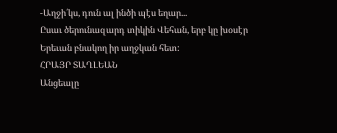-Աղջի՛կս, դուն ալ ինծի պէս եղար...
Ըսաւ ծերունազարդ տիկին Վեհան, երբ կը խօսէր Երեւան բնակող իր աղջկան հետ:
ՀՐԱՅՐ ՏԱՂԼԵԱՆ
Անցեալը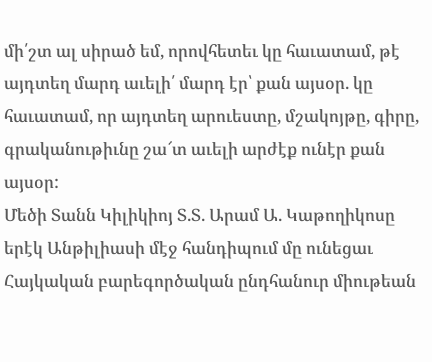մի՛շտ ալ սիրած եմ, որովհետեւ կը հաւատամ, թէ այդտեղ մարդ աւելի՛ մարդ էր՝ քան այսօր. կը հաւատամ, որ այդտեղ արուեստը, մշակոյթը, գիրը, գրականութիւնը շա՜տ աւելի արժէք ունէր քան այսօր:
Մեծի Տանն Կիլիկիոյ Տ.Տ. Արամ Ա. Կաթողիկոսը երէկ Անթիլիասի մէջ հանդիպում մը ունեցաւ Հայկական բարեգործական ընդհանուր միութեան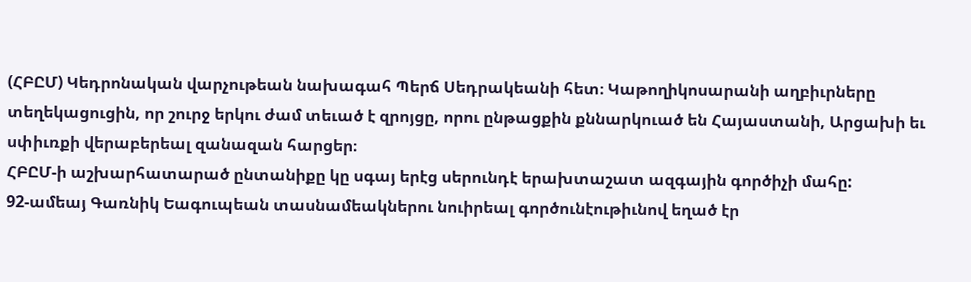(ՀԲԸՄ) Կեդրոնական վարչութեան նախագահ Պերճ Սեդրակեանի հետ։ Կաթողիկոսարանի աղբիւրները տեղեկացուցին, որ շուրջ երկու ժամ տեւած է զրոյցը, որու ընթացքին քննարկուած են Հայաստանի, Արցախի եւ սփիւռքի վերաբերեալ զանազան հարցեր։
ՀԲԸՄ-ի աշխարհատարած ընտանիքը կը սգայ երէց սերունդէ երախտաշատ ազգային գործիչի մահը:
92-ամեայ Գառնիկ Եագուպեան տասնամեակներու նուիրեալ գործունէութիւնով եղած էր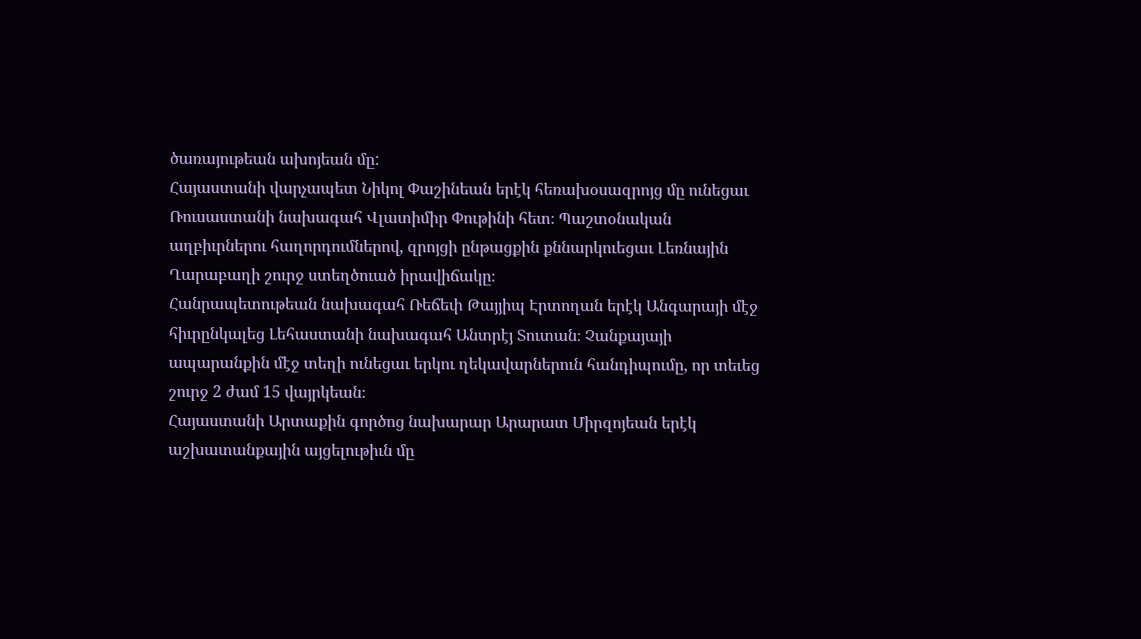ծառայութեան ախոյեան մը:
Հայաստանի վարչապետ Նիկոլ Փաշինեան երէկ հեռախօսազրոյց մը ունեցաւ Ռուսաստանի նախագահ Վլատիմիր Փութինի հետ։ Պաշտօնական աղբիւրներու հաղորդումներով, զրոյցի ընթացքին քննարկուեցաւ Լեռնային Ղարաբաղի շուրջ ստեղծուած իրավիճակը։
Հանրապետութեան նախագահ Ռեճեփ Թայյիպ Էրտողան երէկ Անգարայի մէջ հիւրընկալեց Լեհաստանի նախագահ Անտրէյ Տուտան։ Չանքայայի ապարանքին մէջ տեղի ունեցաւ երկու ղեկավարներուն հանդիպումը, որ տեւեց շուրջ 2 ժամ 15 վայրկեան։
Հայաստանի Արտաքին գործոց նախարար Արարատ Միրզոյեան երէկ աշխատանքային այցելութիւն մը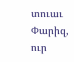տուաւ Փարիզ, ուր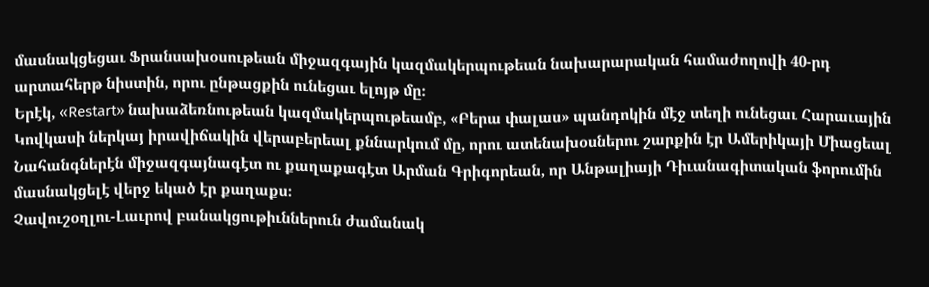մասնակցեցաւ Ֆրանսախօսութեան միջազգային կազմակերպութեան նախարարական համաժողովի 40-րդ արտահերթ նիստին, որու ընթացքին ունեցաւ ելոյթ մը։
Երէկ, «Restart» նախաձեռնութեան կազմակերպութեամբ, «Բերա փալաս» պանդոկին մէջ տեղի ունեցաւ Հարաւային Կովկասի ներկայ իրավիճակին վերաբերեալ քննարկում մը, որու ատենախօսներու շարքին էր Ամերիկայի Միացեալ Նահանգներէն միջազգայնագէտ ու քաղաքագէտ Արման Գրիգորեան, որ Անթալիայի Դիւանագիտական ֆորումին մասնակցելէ վերջ եկած էր քաղաքս։
Չավուշօղլու-Լաւրով բանակցութիւններուն ժամանակ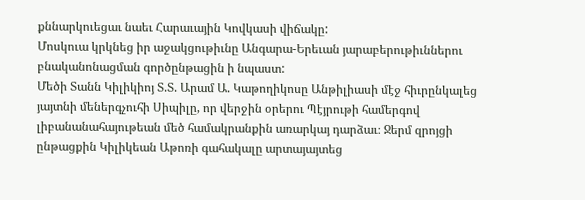քննարկուեցաւ նաեւ Հարաւային Կովկասի վիճակը:
Մոսկուա կրկնեց իր աջակցութիւնը Անգարա-Երեւան յարաբերութիւններու բնականոնացման գործընթացին ի նպաստ:
Մեծի Տանն Կիլիկիոյ Տ.Տ. Արամ Ա. Կաթողիկոսը Անթիլիասի մէջ հիւրընկալեց յայտնի մեներգչուհի Սիպիլը, որ վերջին օրերու Պէյրութի համերգով լիբանանահայութեան մեծ համակրանքին առարկայ դարձաւ։ Ջերմ զրոյցի ընթացքին Կիլիկեան Աթոռի գահակալը արտայայտեց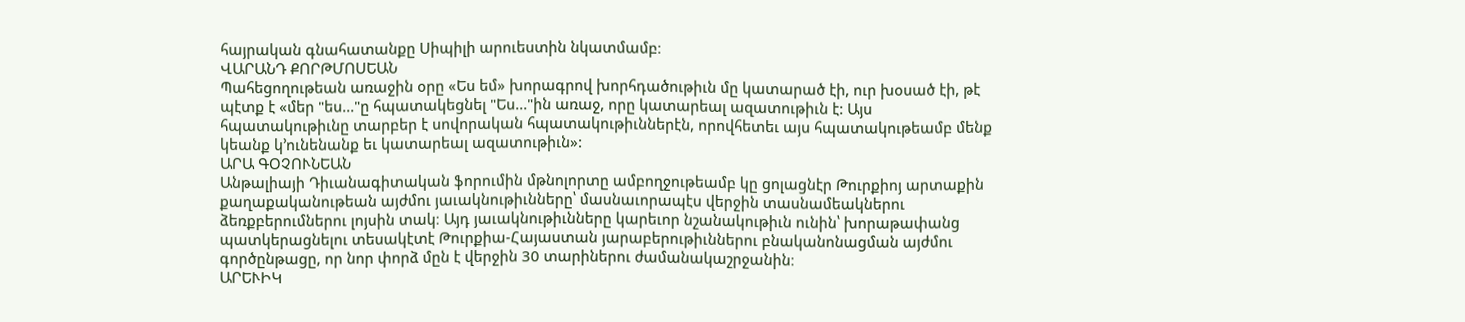հայրական գնահատանքը Սիպիլի արուեստին նկատմամբ։
ՎԱՐԱՆԴ ՔՈՐԹՄՈՍԵԱՆ
Պահեցողութեան առաջին օրը «Ես եմ» խորագրով խորհդածութիւն մը կատարած էի, ուր խօսած էի, թէ պէտք է «մեր "ես..."ը հպատակեցնել "Ես..."ին առաջ, որը կատարեալ ազատութիւն է: Այս հպատակութիւնը տարբեր է սովորական հպատակութիւններէն, որովհետեւ այս հպատակութեամբ մենք կեանք կ՚ունենանք եւ կատարեալ ազատութիւն»:
ԱՐԱ ԳՕՉՈՒՆԵԱՆ
Անթալիայի Դիւանագիտական ֆորումին մթնոլորտը ամբողջութեամբ կը ցոլացնէր Թուրքիոյ արտաքին քաղաքականութեան այժմու յաւակնութիւնները՝ մասնաւորապէս վերջին տասնամեակներու ձեռքբերումներու լոյսին տակ։ Այդ յաւակնութիւնները կարեւոր նշանակութիւն ունին՝ խորաթափանց պատկերացնելու տեսակէտէ Թուրքիա-Հայաստան յարաբերութիւններու բնականոնացման այժմու գործընթացը, որ նոր փորձ մըն է վերջին 30 տարիներու ժամանակաշրջանին։
ԱՐԵՒԻԿ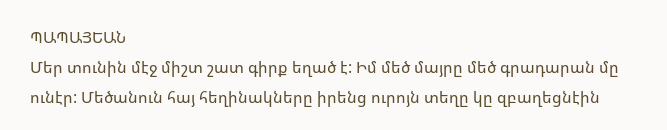ՊԱՊԱՅԵԱՆ
Մեր տունին մէջ միշտ շատ գիրք եղած է: Իմ մեծ մայրը մեծ գրադարան մը ունէր: Մեծանուն հայ հեղինակները իրենց ուրոյն տեղը կը զբաղեցնէին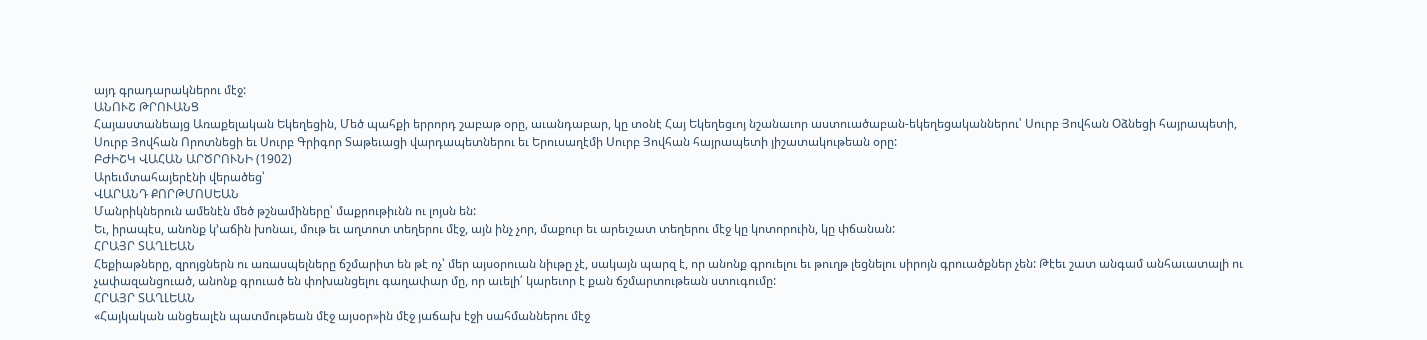այդ գրադարակներու մէջ:
ԱՆՈՒՇ ԹՐՈՒԱՆՑ
Հայաստանեայց Առաքելական Եկեղեցին, Մեծ պահքի երրորդ շաբաթ օրը, աւանդաբար, կը տօնէ Հայ Եկեղեցւոյ նշանաւոր աստուածաբան-եկեղեցականներու՝ Սուրբ Յովհան Օձնեցի հայրապետի, Սուրբ Յովհան Որոտնեցի եւ Սուրբ Գրիգոր Տաթեւացի վարդապետներու եւ Երուսաղէմի Սուրբ Յովհան հայրապետի յիշատակութեան օրը:
ԲԺԻՇԿ ՎԱՀԱՆ ԱՐԾՐՈՒՆԻ (1902)
Արեւմտահայերէնի վերածեց՝
ՎԱՐԱՆԴ ՔՈՐԹՄՈՍԵԱՆ
Մանրիկներուն ամենէն մեծ թշնամիները՝ մաքրութիւնն ու լոյսն են:
Եւ, իրապէս, անոնք կ՚աճին խոնաւ, մութ եւ աղտոտ տեղերու մէջ, այն ինչ չոր, մաքուր եւ արեւշատ տեղերու մէջ կը կոտորուին, կը փճանան:
ՀՐԱՅՐ ՏԱՂԼԵԱՆ
Հեքիաթները, զրոյցներն ու առասպելները ճշմարիտ են թէ ոչ՝ մեր այսօրուան նիւթը չէ, սակայն պարզ է, որ անոնք գրուելու եւ թուղթ լեցնելու սիրոյն գրուածքներ չեն: Թէեւ շատ անգամ անհաւատալի ու չափազանցուած, անոնք գրուած են փոխանցելու գաղափար մը, որ աւելի՛ կարեւոր է քան ճշմարտութեան ստուգումը:
ՀՐԱՅՐ ՏԱՂԼԵԱՆ
«Հայկական անցեալէն պատմութեան մէջ այսօր»ին մէջ յաճախ էջի սահմաններու մէջ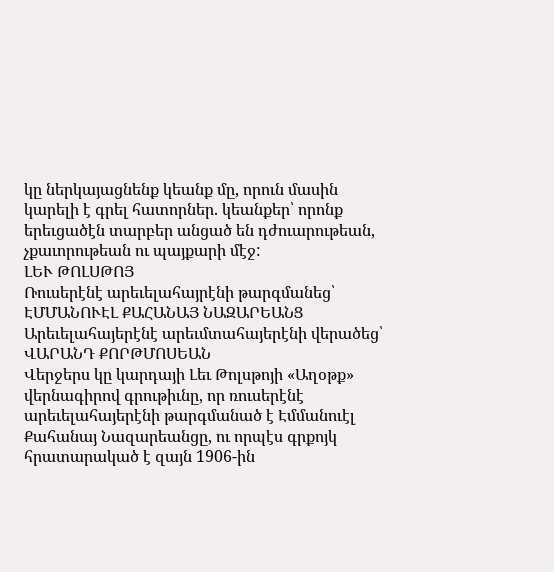կը ներկայացնենք կեանք մը, որուն մասին կարելի է գրել հատորներ. կեանքեր՝ որոնք երեւցածէն տարբեր անցած են դժուարութեան, չքաւորութեան ու պայքարի մէջ:
ԼԵՒ ԹՈԼՍԹՈՅ
Ռուսերէնէ արեւելահայրէնի թարգմանեց՝
ԷՄՄԱՆՈՒԷԼ ՔԱՀԱՆԱՅ ՆԱԶԱՐԵԱՆՑ
Արեւելահայերէնէ արեւմտահայերէնի վերածեց՝
ՎԱՐԱՆԴ ՔՈՐԹՄՈՍԵԱՆ
Վերջերս կը կարդայի Լեւ Թոլսթոյի «Աղօթք» վերնագիրով գրութիւնը, որ ռուսերէնէ արեւելահայերէնի թարգմանած է Էմմանուէլ Քահանայ Նազարեանցը, ու որպէս գրքոյկ հրատարակած է զայն 1906-ին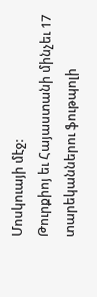Մոսկուայի մէջ:
Թուրքիոյ եւ Հայաստանի մինչեւ 17 տարեկաններու ֆութպոլի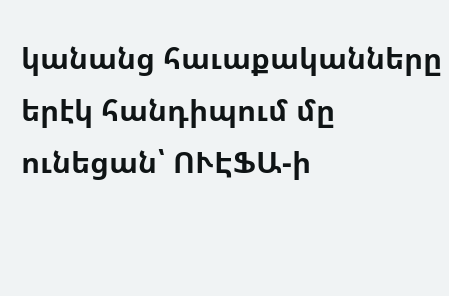կանանց հաւաքականները երէկ հանդիպում մը ունեցան՝ ՈՒԷՖԱ-ի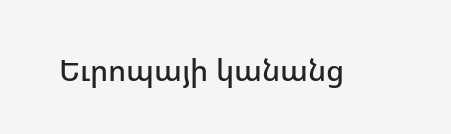Եւրոպայի կանանց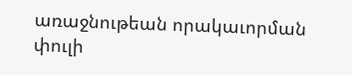առաջնութեան որակաւորման փուլի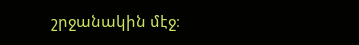շրջանակին մէջ։